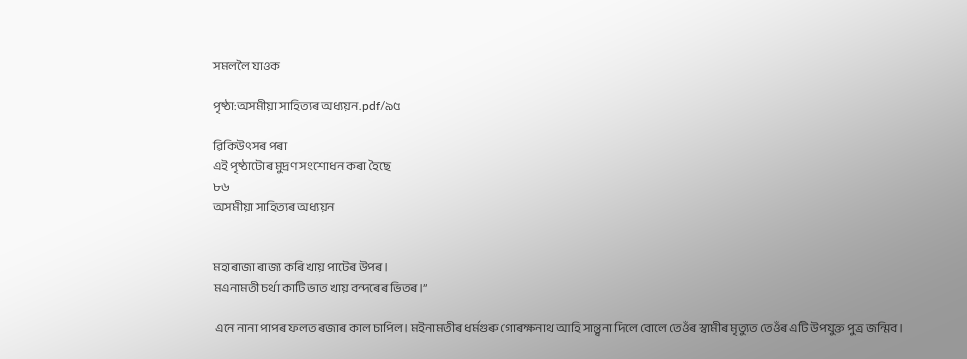সমললৈ যাওক

পৃষ্ঠা:অসমীয়া সাহিত্যৰ অধ্যয়ন.pdf/৯৫

ৱিকিউৎসৰ পৰা
এই পৃষ্ঠাটোৰ মুদ্ৰণ সংশোধন কৰা হৈছে
৮৬
অসমীয়া সাহিত্যৰ অধ্যয়ন


মহাৰাজা ৰাজ্য কৰি খায় পাটেৰ উপৰ।
মএনামতী চৰ্থা কাটি ভাত খায় বন্দৰেৰ ভিতৰ।”

 এনে নানা পাপৰ ফলত ৰজাৰ কাল চাপিল। মইনামতীৰ ধৰ্মগুৰু গোৰক্ষনাথ আহি সান্ত্বনা দিলে বোলে তেওঁৰ স্বামীৰ মৃত্যুত তেওঁৰ এটি উপযুক্ত পুত্ৰ জন্মিব।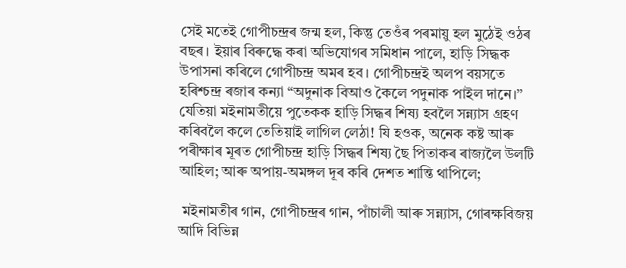সেই মতেই গোপীচন্দ্ৰৰ জন্ম হল, কিন্তু তেওঁৰ পৰমায়ু হল মুঠেই ওঠৰ বছৰ। ইয়াৰ বিৰুদ্ধে কৰা অভিযোগৰ সমিধান পালে, হাড়ি সিদ্ধক উপাসনা কৰিলে গোপীচন্দ্ৰ অমৰ হব। গোপীচন্দ্ৰই অলপ বয়সতে হৰিশ্চন্দ্ৰ ৰজাৰ কন্যা “অদুনাক বিআও কৈলে পদুনাক পাইল দানে।’’ যেতিয়া মইনামতীয়ে পুতেকক হাড়ি সিদ্ধৰ শিষ্য হবলৈ সন্ন্যাস গ্ৰহণ কৰিবলৈ কলে তেতিয়াই লাগিল লেঠা! যি হওক, অনেক কষ্ট আৰু পৰীক্ষাৰ মূৰত গোপীচন্দ্ৰ হাড়ি সিদ্ধৰ শিষ্য ছৈ পিতাকৰ ৰাজ্যলৈ উলটি আহিল; আৰু অপায়-অমঙ্গল দূৰ কৰি দেশত শান্তি থাপিলে;

 মইনামতীৰ গান, গোপীচন্দ্ৰৰ গান, পাঁচালী আৰু সন্ন্যাস, গোৰক্ষবিজয় আদি বিভিন্ন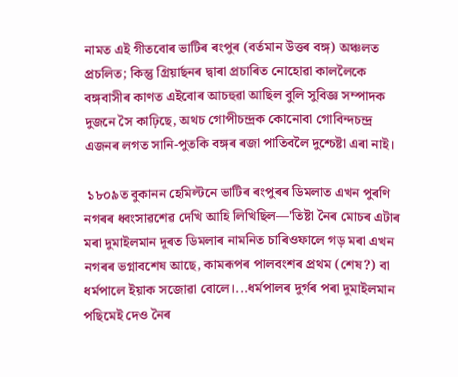নামত এই গীতবোৰ ভাটিৰ ৰংপুৰ (বৰ্তমান উত্তৰ বঙ্গ) অঞ্চলত প্ৰচলিত; কিন্তু গ্ৰিয়াৰ্ছনৰ দ্বাৰা প্ৰচাৰিত নোহোৱা কাললৈকে বঙ্গবাসীৰ কাণত এইবোৰ আচহুৱা আছিল বুলি সুবিজ্ঞ সম্পাদক দুজনে সৈ কাঢ়িছে, অথচ গোপীচন্দ্ৰক কোনোবা গোবিন্দচন্দ্ৰ এজনৰ লগত সানি-পুতকি বঙ্গৰ ৰজা পাতিবলৈ দুশ্চেষ্টা এৰা নাই।

 ১৮০৯ত বুকানন হেমিল্টনে ভাটিৰ ৰংপুৰৰ ডিমলাত এখন পুৰণি নগৰৰ ধ্বংসাৱশেৱ দেখি আহি লিখিছিল—'তিষ্টা নৈৰ মোচৰ এটাৰ মৰা দুমাইলমান দূৰত ডিমলাৰ নামনিত চাৰিওফালে গড় মৰা এখন নগৰৰ ভগ্নাবশেষ আছে, কামৰূপৰ পালবংশৰ প্ৰথম (শেষ?) বা ধৰ্মপালে ইয়াক সজোৱা বোলে।...ধৰ্মপালৰ দুৰ্গৰ পৰা দুমাইলমান পছিমেই দেও নৈৰ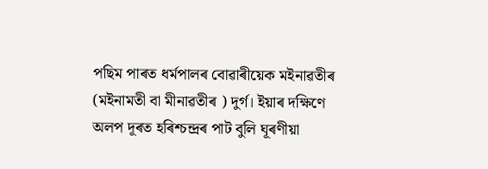পছিম পাৰত ধৰ্মপালৰ বোৱাৰীয়েক মইনাৱতীৰ (মইনামতী বা মীনাৱতীৰ ) দুৰ্গ। ইয়াৰ দক্ষিণে অলপ দূৰত হৰিশ্চন্দ্ৰৰ পাট বুলি ঘূৰণীয়া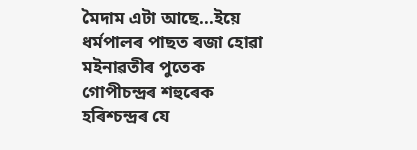মৈদাম এটা আছে...ইয়ে ধৰ্মপালৰ পাছত ৰজা হোৱা মইনাৱতীৰ পুতেক গোপীচন্দ্ৰৰ শহুৰেক হৰিশ্চন্দ্ৰৰ যে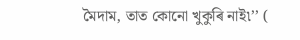মৈদাম, তাত কোনো খুকুৰি নাই৷’’ (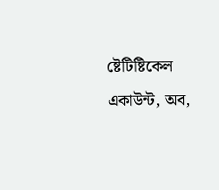ষ্টেটিষ্টিকেল একাউন্ট, অব,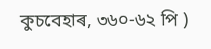কুচবেহাৰ, ৩৬০-৬২ পি )